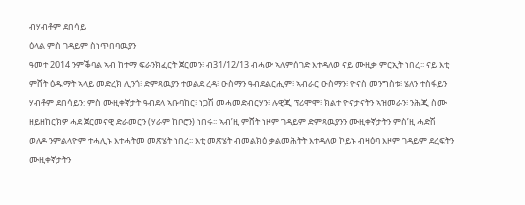ብሃብቶም ደበሳይ
ዕላል ምስ ገዳይም ስነጥበባዉያን
ዓመተ 2014 ንምቕባል ኣብ ከተማ ፍራንክፈርት ጀርመን፧ ብ31/12/13 ብሓው ኣለምሰገድ እተዳለወ ናይ ሙዚቃ ምርኢት ነበረ፡፡ ናይ እቲ ምሸት ዕዱማት ኣላይ መድረክ ሊንጎ፧ ድምጻዉያን ተወልደ ረዳ፧ ዑስማን ዓብደልርሒም፧ ኣብራር ዑስማን፧ ዮናስ መንግስቱ፧ ሄለን ተስፋይን ሃብቶም ደበሳይን: ምስ ሙዚቀኛታት ዓብደላ ኣቡባከር፧ ነጋሽ መሓመድብርሃን፧ ሉዊጂ ፕሪሞሞ፧ ክልተ ዮናታናትን ኣዝመራን፧ ንሕጂ ስሙ ዘይዘከርክዎ ሓደ ጀርመናዊ ድራመርን (ሃራም ከቦሮን) ነበሩ፡፡ ኣብ’ዚ ምሸት ነዞም ገዳይም ድምጻዉያንን ሙዚቀኛታትን ምስ’ዚ ሓድሽ ወለዶ ንምልላዮም ተሓሊኑ እተሓትመ መጽሄት ነበረ፡፡ እቲ መጽሄት ብመልክዕ ቃልመሕትት እተዳለወ ኮይኑ ብዛዕባ እዞም ገዳይም ደረፍትን ሙዚቀኛታትን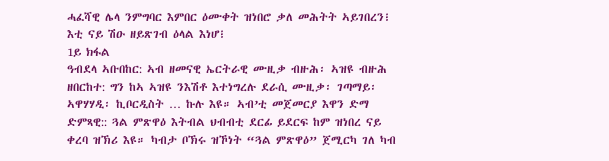ሓፈሻዊ ሌላ ንምግባር እምበር ዕሙቀት ዝነበሮ ቃለ መሕትት ኣይገበረን፧ እቲ ናይ ሽዑ ዘይጽገብ ዕላል እነሆ፧
1ይ ክፋል
ዓብደላ ኣቡበከር: ኣብ ዘመናዊ ኤርትራዊ ሙዚቃ ብዙሕ፡ ኣዝዩ ብዙሕ ዘበርከተ: ግን ከኣ ኣዝዩ ንእሽቶ እተነግረሉ ደራሲ ሙዚቃ፡ ገጣማይ፡ ኣዋሃሃዲ፡ ኪቦርዲስት … ኩሉ እዩ። ኣብ’ቲ መጀመርያ እዋን ድማ ድምጻዊ:: ጓል ምጽዋዕ እትብል ህብብቲ ደርፊ ይደርፍ ከም ዝነበረ ናይ ቀረባ ዝኽሪ እዩ። ካብታ ቦኽሩ ዝኾነት “ጓል ምጽዋዕ” ጀሚርካ ገለ ካብ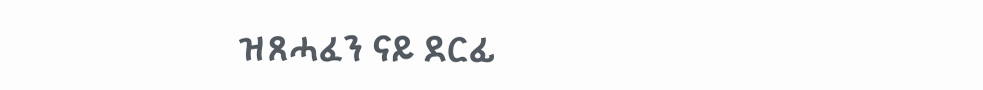ዝጸሓፈን ናይ ደርፊ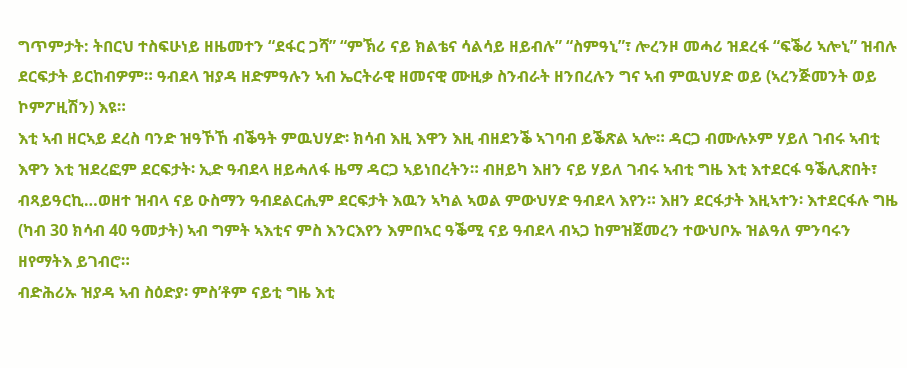ግጥምታት: ትበርህ ተስፍሁነይ ዘዜመተን “ደፋር ጋሻ” “ምኽሪ ናይ ክልቴና ሳልሳይ ዘይብሉ” “ስምዓኒ”፣ ሎረንዞ መሓሪ ዝደረፋ “ፍቕሪ ኣሎኒ” ዝብሉ ደርፍታት ይርከብዎም። ዓብደላ ዝያዳ ዘድምዓሉን ኣብ ኤርትራዊ ዘመናዊ ሙዚቃ ስንብራት ዘንበረሉን ግና ኣብ ምዉህሃድ ወይ (ኣረንጅመንት ወይ ኮምፖዚሽን) እዩ።
እቲ ኣብ ዘርኣይ ደረስ ባንድ ዝዓኾኸ ብቕዓት ምዉህሃድ፡ ክሳብ እዚ እዋን እዚ ብዘደንቕ ኣገባብ ይቕጽል ኣሎ። ዳርጋ ብሙሉኦም ሃይለ ገብሩ ኣብቲ እዋን እቲ ዝደረፎም ደርፍታት፡ ኢድ ዓብደላ ዘይሓለፋ ዜማ ዳርጋ ኣይነበረትን። ብዘይካ እዘን ናይ ሃይለ ገብሩ ኣብቲ ግዜ እቲ እተደርፋ ዓቕሊጽበት፣ ብጻይዓርኪ…ወዘተ ዝብላ ናይ ዑስማን ዓብደልርሒም ደርፍታት እዉን ኣካል ኣወል ምውህሃድ ዓብደላ እየን። እዘን ደርፋታት እዚኣተን፡ እተደርፋሉ ግዜ (ካብ 30 ክሳብ 40 ዓመታት) ኣብ ግምት ኣእቲና ምስ እንርእየን እምበኣር ዓቕሚ ናይ ዓብደላ ብኣጋ ከምዝጀመረን ተውህቦኡ ዝልዓለ ምንባሩን ዘየማትእ ይገብሮ።
ብድሕሪኡ ዝያዳ ኣብ ስዕድያ፡ ምስ’ቶም ናይቲ ግዜ እቲ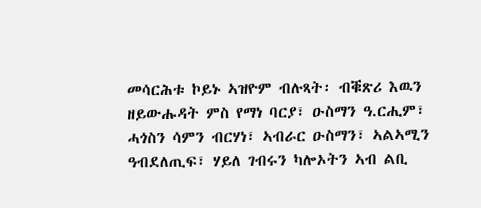መሳርሕቱ ኮይኑ ኣዝዮም ብሉጻት፡ ብቑጽሪ እዉን ዘይውሑዳት ምስ የማነ ባርያ፣ ዑስማን ዓ.ርሒም፣ ሓጎስን ሳምን ብርሃነ፣ ኣብራር ዑስማን፣ ኣልኣሚን ዓብደለጢፍ፣ ሃይለ ገብሩን ካሎኦትን ኣብ ልቢ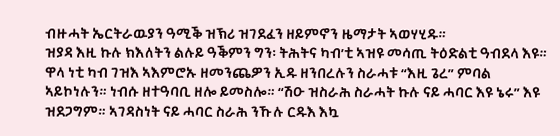ብዙሓት ኤርትራዉያን ዓሚቕ ዝኽሪ ዝገደፈን ዘይምኖን ዜማታት ኣወሃሂዱ።
ዝያዳ እዚ ኩሉ ክእለትን ልሉይ ዓቕምን ግን፡ ትሕትና ካብ’ቲ ኣዝዩ መሳጢ ትዕድልቲ ዓብደላ እዩ። ዋላ ነቲ ካብ ገዝእ ኣእምሮኡ ዘመንጨዎን ኢዱ ዘንበረሉን ስራሓቱ “እዚ ጌረ” ምባል ኣይኮነሉን። ነብሱ ዘተዓባቢ ዘሎ ይመስሎ። “ሽዑ ዝስራሕ ስራሓት ኩሉ ናይ ሓባር እዩ ኔሩ” እዩ ዝደጋግም። ኣገዳስነት ናይ ሓባር ስራሕ ንኹሉ ርዱእ እኳ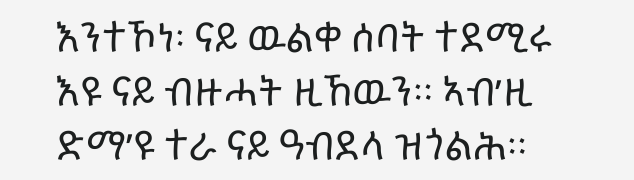እንተኾነ፡ ናይ ዉልቀ ሰባት ተደሚሩ እዩ ናይ ብዙሓት ዚኸዉን። ኣብ’ዚ ድማ’ዩ ተራ ናይ ዓብደላ ዝጎልሕ።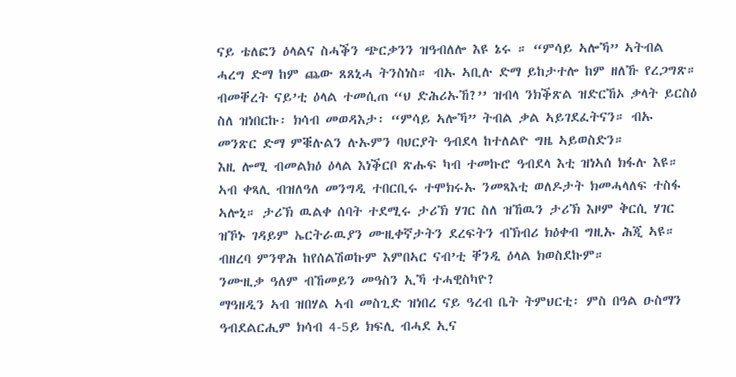ናይ ቴለፎን ዕላልና ስሓቕን ጭርቃንን ዝዓብለሎ እዩ ኔሩ ። “ምሳይ ኣሎኻ” ኣትብል ሓረግ ድማ ከም ጨው ጸጸኒሓ ትንስነስ። ብኡ ኣቢሉ ድማ ይከታተሎ ከም ዘለኹ የረጋግጽ። ብመቐረት ናይ’ቲ ዕላል ተመሲጠ “ህ ድሕሪኡኸ?’’ ዝብላ ንክቕጽል ዝድርኸኦ ቃላት ይርስዕ ስለ ዝነበርኩ፡ ክሳብ መወዳእታ፡ “ምሳይ ኣሎኻ” ትብል ቃል ኣይገደፈትናን። ብኡ መንጽር ድማ ምቑሉልን ሉኡምን ባህርያት ዓብደላ ከተለልዮ ግዜ ኣይወስድን።
እዚ ሎሚ ብመልክዕ ዕላል እነቕርቦ ጽሑፍ ካብ ተመኩሮ ዓብደላ እቲ ዝነኣሰ ክፋሉ እዩ። ኣብ ቀጻሊ ብዝለዓለ መንግዲ ተበርቢሩ ተሞክሩኡ ንመጻእቲ ወለዶታት ክመሓላለፍ ተስፋ ኣሎኒ። ታሪኽ ዉልቀ ሰባት ተደሚሩ ታሪኽ ሃገር ስለ ዝኸዉን ታሪኽ እዞም ቅርሲ ሃገር ዝኾኑ ገዳይም ኤርትራዉያን ሙዚቀኛታትን ደረፍትን ብኽብሪ ክዕቀብ ግዚኡ ሕጂ ኣዩ። ብዘረባ ምንዋሕ ከየሰልሽወኩም እምበኣር ናብ’ቲ ቐንዲ ዕላል ክወስደኩም።
ንሙዚቃ ዓለም ብኸመይን መዓስን ኢኻ ተሓዊስካዮ?
ማዓዘዲን ኣብ ዝበሃል ኣብ መስጊድ ዝነበረ ናይ ዓረብ ቤት ትምህርቲ፡ ምስ በዓል ዑስማን ዓብደልርሒም ክሳብ 4-5ይ ክፍሊ ብሓደ ኢና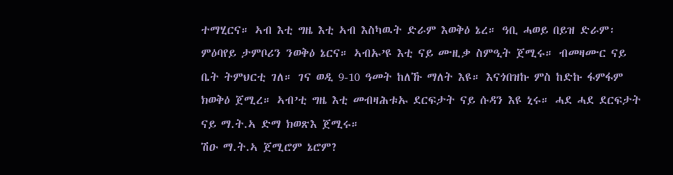ተማሂርና። ኣብ እቲ ግዜ እቲ ኣብ እስካዉት ድራም እወቅዕ ኔረ። ዓቢ ሓወይ በይዝ ድራም፡ ምዕባየይ ታምቦሪን ንወቅዕ ኔርና። ኣብኡ’ዩ እቲ ናይ ሙዚቃ ስምዒት ጀሚሩ። ብመዛሙር ናይ ቤት ትምህርቲ ገለ። ገና ወዲ 9-10 ዓመት ከለኹ ማለት እዩ። እናጎበዝኩ ምስ ከድኩ ፋምፋም ክወቅዕ ጀሚረ። ኣብ’ቲ ግዜ እቲ መብዛሕቱኡ ደርፍታት ናይ ሱዳን እዩ ኒሩ። ሓደ ሓደ ደርፍታት ናይ ማ.ት.ኣ ድማ ክወጽእ ጀሚሩ።
ሽዑ ማ.ት.ኣ ጀሚሮም ኔሮም?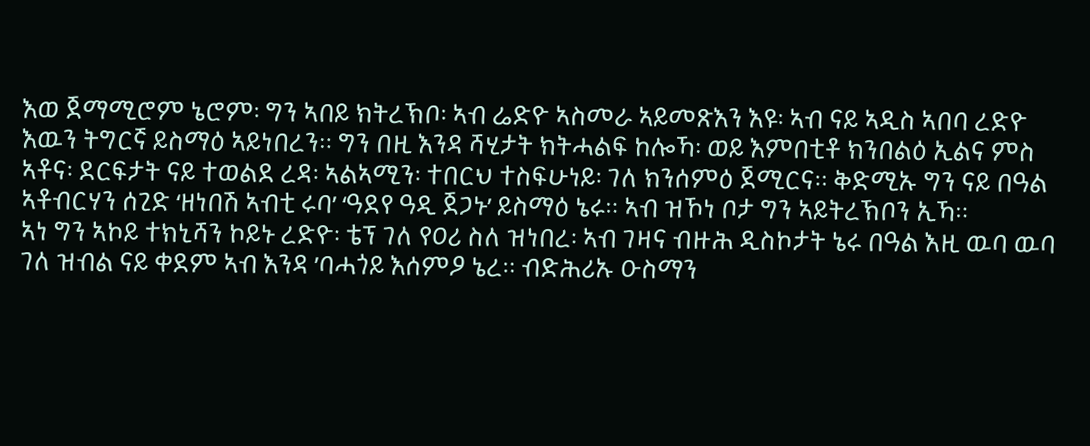እወ ጀማሚሮም ኔሮም፡ ግን ኣበይ ክትረኽቦ፡ ኣብ ሬድዮ ኣስመራ ኣይመጽእን እዩ፡ ኣብ ናይ ኣዲስ ኣበባ ረድዮ እዉን ትግርኛ ይስማዕ ኣይነበረን። ግን በዚ እንዳ ሻሂታት ክትሓልፍ ከሎኻ፡ ወይ እምበቲቶ ክንበልዕ ኢልና ምስ ኣቶና፡ ደርፍታት ናይ ተወልደ ረዳ፡ ኣልኣሚን፡ ተበርህ ተስፍሁነይ፡ ገለ ክንሰምዕ ጀሚርና። ቅድሚኡ ግን ናይ በዓል ኣቶብርሃን ሰጊድ ‘ዘነበሽ ኣብቲ ሩባ’ ‘ዓደየ ዓዲ ጀጋኑ’ ይስማዕ ኔሩ። ኣብ ዝኾነ ቦታ ግን ኣይትረኽቦን ኢኻ።
ኣነ ግን ኣኮይ ተክኒሻን ኮይኑ ረድዮ፡ ቴፕ ገለ የዐሪ ስለ ዝነበረ፡ ኣብ ገዛና ብዙሕ ዲስኮታት ኔሩ በዓል እዚ ዉባ ዉባ ገለ ዝብል ናይ ቀደም ኣብ እንዳ ’ባሓጎይ እሰምዖ ኔረ። ብድሕሪኡ ዑስማን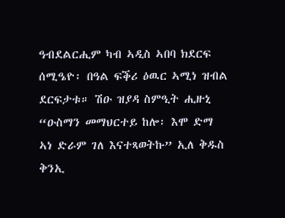ዓብደልርሒም ካብ ኣዲስ ኣበባ ክደርፍ ሰሚዔዮ፡ በዓል ፍቕሪ ዕዉር ኣሚነ ዝብል ደርፍታቱ። ሽዑ ዝያዳ ስምዒት ሒዙኒ “ዑስማን መማህርተይ ከሎ፡ እሞ ድማ ኣነ ድራም ገለ እናተጻወትኩ” ኢለ ቅዱስ ቅንኢ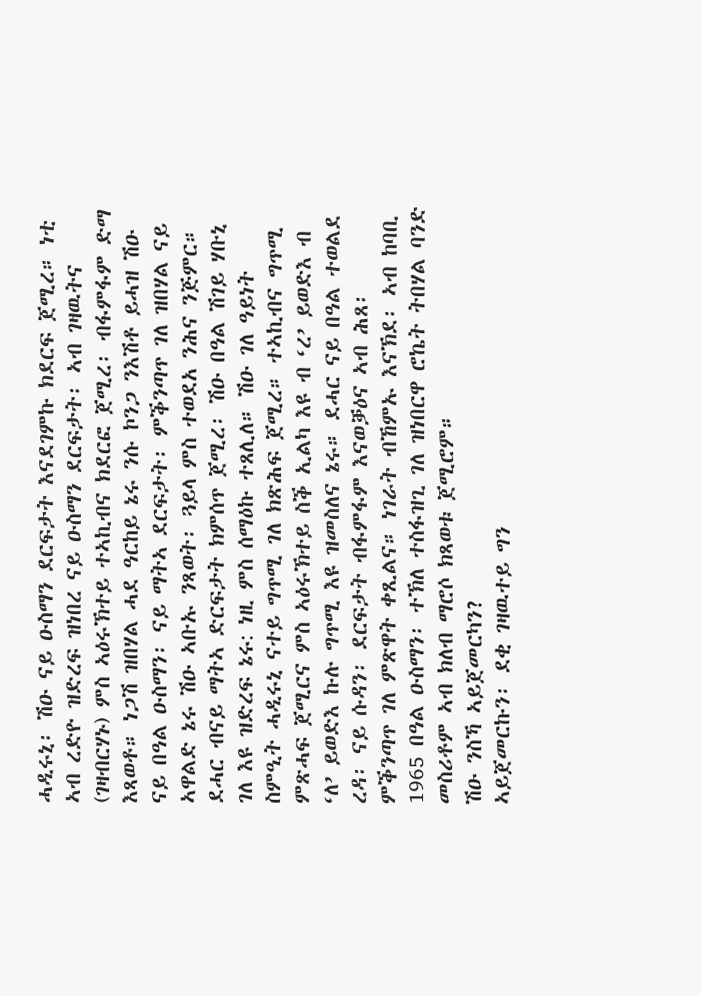ሓዲሩኒ፡ ሽዑ ናይ ዑስማን ደርፍታት እናደገምኩ ክደርፍ ጀሚረ። ነቲ ኣብ ረድዮ ዝድረፍ ዝነበረ ናይ ዑስማን ደርፍታት፡ ኣብ ገዛዉትና (ገዛብርሃኑ) ምስ ኣዕሩኽተይ ተኣኪብና ክደርፎ ጀሚረ፡ ብፋምፋም ድማ እጻወቶ። ነጋሽ ዝበሃል ሓደ ዓርከይ ኔሩ ንሱ ኮንጋ ንእሽቶ ይሓዝ ሽዑ ናይ በዓል ዑስማን፡ ናይ ማትኣ ደርፍታት፡ ምቕንጣጥ ገለ ዝበሃል ናይ ኣዋልድ ኔሩ ሽዑ ኣቡኡ ንጻወት፡ ጓይላ ምስ ተወደአ ንሕና ንጅምር። ደሓር ብናይ ማትኣ ድርፍታት ክምሰጥ ጀሚረ፡ ሽዑ በዓል ሽገይ ሃቡኒ ገለ እዩ ዝድረፍ ኔሩ: ነዚ ምስ ሰማዕኩ ተጸሊለ። ሽዑ ገለ ዓይነት ስምዒት ሓዲሩኒ ናተይ ግጥሚ ገለ ክጽሕፍ ጀሚረ። ተኣኪብና ግጥሚ ምጽሓፍ ጀሚርና ምስ ኣዕሩኽተይ ስቕ ኢልካ እዩ ብ ‘ረ’ ይወድእ ብ ‘ለ’ ይወድእ ኩሉ ግጥሚ እዩ ዝመስለና ኔሩ። ደሓር ናይ በዓል ተወልደ ረዳ፡ ናይ ሱዳን፡ ደርፍታት ብፋምፋም እናወቓዕና ኣብ ሕጸ፡ ምቕንጣጥ ገለ ምጽዋት ቀጺልና። ነገራት ብኸምኡ እናኽደ፡ ኣብ ከባቢ 1965 በዓል ዑስማን፡ ተኽለ ተስፋዝጊ ገለ ዝነበርዋ ሮኬት ትበሃል ባንድ መስሪቶም ኣብ ክለብ ማሮሶ ክጻወቱ ጀሚሮም።
ሽዑ ንስኻ ኣይጀመርካን?
ኣይጀመርኩን፡ ደቂ ገዛዉተይ ግን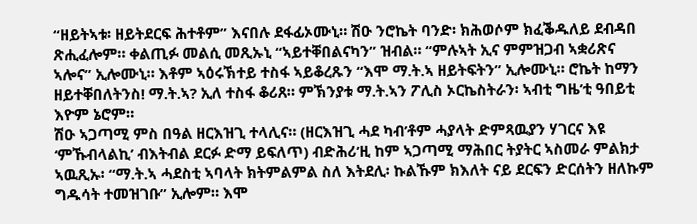“ዘይትኣቱ፡ ዘይትደርፍ ሕተቶም” እናበሉ ደፋፊኦሙኒ። ሽዑ ንሮኬት ባንድ፡ ክሕወሶም ክፈቕዱለይ ደብዳበ ጽሒፈሎም። ቀልጢፉ መልሲ መጺኡኒ “ኣይተቐበልናካን” ዝብል። “ምሉኣት ኢና ምምዝጋብ ኣቋሪጽና ኣሎና” ኢሎሙኒ። እቶም ኣዕሩኽተይ ተስፋ ኣይቆረጹን “እሞ ማ.ት.ኣ ዘይትፍትን” ኢሎሙኒ። ሮኬት ከማን ዘይተቐበለትንስ! ማ.ት.ኣ? ኢለ ተስፋ ቆሪጸ። ምኽንያቱ ማ.ት.ኣን ፖሊስ ኦርኬስትራን፡ ኣብቲ ግዜ’ቲ ዓበይቲ እዮም ኔሮም።
ሽዑ ኣጋጣሚ ምስ በዓል ዘርእዝጊ ተላሊና። (ዘርእዝጊ ሓደ ካብ’ቶም ሓያላት ድምጻዉያን ሃገርና እዩ ‘ምኹብላልኪ’ ብእትብል ደርፉ ድማ ይፍለጥ) ብድሕሪ’ዚ ከም ኣጋጣሚ ማሕበር ትያትር ኣስመራ ምልክታ ኣዉጺኡ፡ “ማ.ት.ኣ ሓደስቲ ኣባላት ክትምልምል ስለ እትደሊ፡ ኩልኹም ክእለት ናይ ደርፍን ድርሰትን ዘለኩም ግዱሳት ተመዝገቡ” ኢሎም። እሞ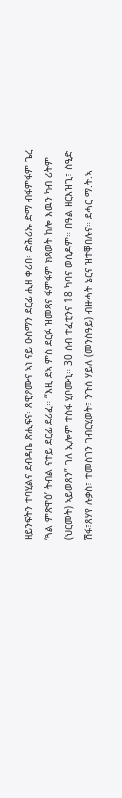ዘይንፍትን ተባሂልና ደብዳቤ ጽሒፍና፡ ጸዊዖሙና ኣነ ናይ ዑስማን ደርፊ ሒዘ ቀሪበ፡ ድሕሪኡ ድማ ብፋምፋም ጌረ ‘ጓል ምጽዋዕ’ ትብል ናተይ ደርፊ ደሪፈ። “እዚ ደኣ ምስ ደርፉ ዝመጻና ፋምፋም ክጻወት ከሎ እዉን ካብ ሪትም (ህርመት) ኣይወጸን” ገለ ኢሎም ተስፋ ሂቦሙኒ። 30 ሰብ ተፈቲንና 18 ካባና ወሲዶም። በዓል ዘርእዝጊ፣ ስዒድ ሽፋ፣ጸሃየ ሉቃስ፣ ተመስገን ገብርሂወት፣ ንጉሰ ሃይለ (መንስዓይ) ብዙሓት ኔርና ዝተቐበሉና። ደሓር ማ.ት.ኣ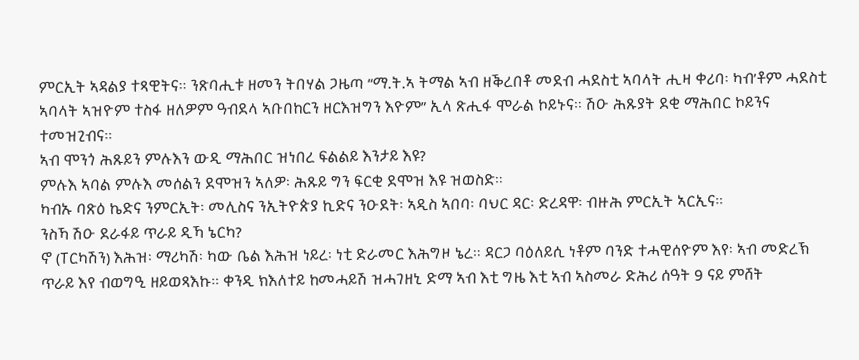ምርኢት ኣዳልያ ተጻዊትና። ንጽባሒቱ ዘመን ትበሃል ጋዜጣ “ማ.ት.ኣ ትማል ኣብ ዘቕረበቶ መደብ ሓደስቲ ኣባላት ሒዛ ቀሪባ፡ ካብ’ቶም ሓደስቲ ኣባላት ኣዝዮም ተስፋ ዘለዎም ዓብደላ ኣቡበከርን ዘርእዝግን እዮም” ኢላ ጽሒፋ ሞራል ኮይኑና። ሽዑ ሕጹያት ደቂ ማሕበር ኮይንና ተመዝጊብና።
ኣብ ሞንጎ ሕጹይን ምሉእን ውዲ ማሕበር ዝነበረ ፍልልይ እንታይ እዩ?
ምሉእ ኣባል ምሉእ መሰልን ደሞዝን ኣለዎ፡ ሕጹይ ግን ፍርቂ ደሞዝ እዩ ዝወስድ።
ካብኡ ባጽዕ ኬድና ንምርኢት፡ መሊስና ንኢትዮጵያ ኪድና ንዑደት፡ ኣዲስ ኣበባ፡ ባህር ዳር፡ ድረዳዋ፡ ብዙሕ ምርኢት ኣርኢና።
ንስኻ ሽዑ ደራፋይ ጥራይ ዲኻ ኔርካ?
ኖ (ፐርካሽን) እሕዝ፡ ማሪካሽ፡ ካው ቤል እሕዝ ነይረ፡ ነቲ ድራመር እሕግዞ ኔረ። ዳርጋ ባዕለይሲ ነቶም ባንድ ተሓዊሰዮም እየ፡ ኣብ መድረኽ ጥራይ እየ ብወግዒ ዘይወጻእኩ። ቀንዲ ክእለተይ ከመሓይሽ ዝሓገዘኒ ድማ ኣብ እቲ ግዜ እቲ ኣብ ኣስመራ ድሕሪ ሰዓት 9 ናይ ምሸት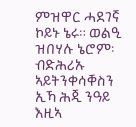ምዝዋር ሓደገኛ ኮይኑ ኔሩ። ወልዒ ዝበሃሉ ኔሮም፡ ብድሕሪኡ ኣይትንቀሳቐስን ኢኻ ሕጂ ንዓይ እዚኣ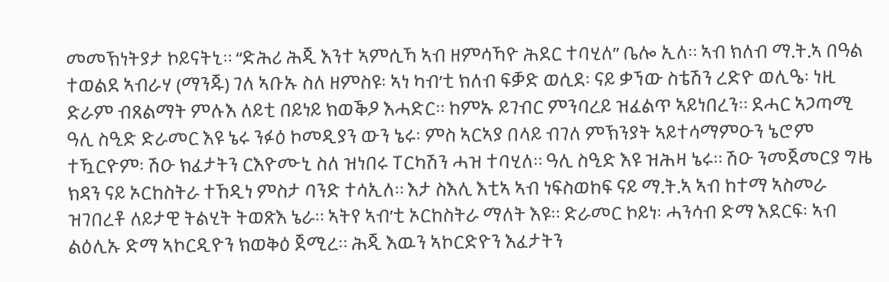መመኽነትያታ ኮይናትኒ። “ድሕሪ ሕጂ እንተ ኣምሲኻ ኣብ ዘምሳኻዮ ሕደር ተባሂለ” ቤሎ ኢለ። ኣብ ክለብ ማ.ት.ኣ በዓል ተወልደ ኣብራሃ (ማንጁ) ገለ ኣቡኡ ስለ ዘምስዩ፡ ኣነ ካብ’ቲ ክለብ ፍቓድ ወሲደ፡ ናይ ቃኘው ስቴሽን ረድዮ ወሊዔ፡ ነዚ ድራም ብጸልማት ምሉእ ለይቲ በይነይ ክወቕዖ እሓድር። ከምኡ ይገብር ምንባረይ ዝፈልጥ ኣይነበረን። ደሓር ኣጋጣሚ ዓሊ ስዒድ ድራመር እዩ ኔሩ ንፉዕ ኮመዲያን ውን ኔሩ፡ ምስ ኣርኣያ በላይ ብገለ ምኽንያት ኣይተሳማምዑን ኔሮም ተዃርዮም፡ ሽዑ ክፈታትን ርእዮሙኒ ስለ ዝነበሩ ፐርካሽን ሓዝ ተባሂለ። ዓሊ ስዒድ እዩ ዝሕዛ ኔሩ። ሽዑ ንመጀመርያ ግዜ ክዳን ናይ ኦርከስትራ ተኸዲነ ምስታ ባንድ ተሳኢለ። እታ ስእሊ እቲኣ ኣብ ነፍስወከፍ ናይ ማ.ት.ኣ ኣብ ከተማ ኣስመራ ዝገበረቶ ለይታዊ ትልሂት ትወጽእ ኔራ። ኣትየ ኣብ’ቲ ኦርከስትራ ማለት እዩ። ድራመር ኮይነ፡ ሓንሳብ ድማ እደርፍ፡ ኣብ ልዕሊኡ ድማ ኣኮርዲዮን ክወቅዕ ጀሚረ። ሕጂ እዉን ኣኮርድዮን እፈታትን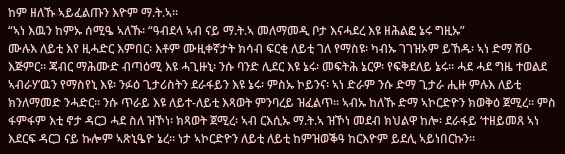ከም ዘለኹ ኣይፈልጡን እዮም ማ.ት.ኣ።
“ኣነ እዉን ከምኡ ሰሚዔ ኣለኹ፡ “ዓብደላ ኣብ ናይ ማ.ት.ኣ መለማመዲ ቦታ እናሓደረ እዩ ዘሕልፎ ኔሩ ግዚኡ”
ሙሉእ ለይቲ እየ ዚሓድር እምበር፡ እቶም ሙዚቀኛታት ክሳብ ፍርቂ ለይቲ ገለ የማስዩ፡ ካብኡ ገገዝኦም ይኸዱ፡ ኣነ ድማ ሽዑ እጅምር። ጃብር ማሕሙድ ብጣዕሚ እዩ ሓጊዙኒ፡ ንሱ ባንድ ሊደር እዩ ኔሩ፡ መፍትሕ ኔርዎ፡ የፍቅደለይ ኔሩ። ሓደ ሓደ ግዜ ተወልደ ኣብራሃ’ዉን የማስየኒ እዩ፡ ንፉዕ ጊታሪስትን ደራፋይን እዩ ኔሩ፡ ምስኡ ኮይንና፡ ኣነ ድራም ንሱ ድማ ጊታራ ሒዙ ምሉእ ለይቲ ክንለማመድ ንሓድር። ንሱ ጥራይ እዩ ለይተ-ለይቲ እጻወት ምንባረይ ዝፈልጥ። ኣብኡ ከለኹ ድማ ኣኮርድዮን ክወቅዕ ጀሚረ። ምስ ፋምፋም እቲ ኖታ ዳርጋ ሓደ ስለ ዝኾነ፡ ክጻወት ጀሚረ፡ ኣብ ርእሲኡ ማ.ት.ኣ ዝኾነ መደብ ክህልዋ ከሎ፡ ደራፋይ ‘ተዘይመጸ ኣነ እደርፍ ዳርጋ ናይ ኩሎም ኣጽኒዔዮ ኔረ። ነታ ኣኮርድዮን ለይቲ ለይቲ ከምዝወቕዓ ከርእዮም ይደሊ ኣይነበርኩን።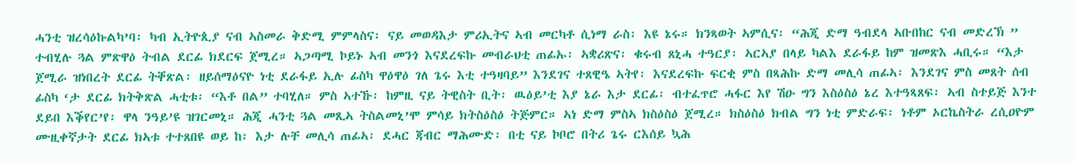ሓንቲ ዝረሳዕኩልካ’ባ፡ ካብ ኢትዮጲያ ናብ ኣስመራ ቅድሚ ምምላስና፡ ናይ መወዳእታ ምሪኢትና ኣብ መርካቶ ሲነማ ራስ፡ እዩ ኔሩ። ክንጻወት ኣምሲና፡ “ሕጂ ድማ ዓብደላ ኣቡበከር ናብ መድረኽ ” ተብሂሉ ጓል ምጽዋዕ ትብል ደርፊ ክደርፍ ጀሚረ። ኣጋጣሚ ኮይኑ ኣብ መንጎ እናደረፍኩ መብራህቲ ጠፊኡ፡ ኣቋሪጽና፡ ቁሩብ ጸኒሓ ተዓርያ፡ ኣርኣያ በላይ ካልእ ደራፋይ ከም ዝመጽእ ሓቢሩ። “እታ ጀሚራ ዝነበረት ደርፊ ትቐጽል፡ ዘይሰማዕናዮ ነቲ ደራፋይ ኢሉ ፊስካ ዋዕዋዕ ገለ ጌሩ እቲ ተዓዛባይ” እንደገና ተጸዊዔ ኣትየ፡ እናደረፍኩ ፍርቂ ምስ በጻሕኩ ድማ መሊሳ ጠፊኣ፡ እንደገና ምስ መጸት ሰብ ፊስካ ‘ታ ደርፊ ክትቅጽል ሓቲቱ፡ “እቶ በል” ተባሂለ። ምስ ኣተኹ፡ ከምዚ ናይ ትዊስት ቢት፡ ዉዕይ’ቲ እያ ኔራ እታ ደርፊ፡ ብተፈጥሮ ሓፋር እየ ሽዑ ግን እስዕስዕ ኔረ እተዓጻጸፍ፡ ኣብ ስተይጅ እንተ ደይበ እቕየር’የ፡ ዋላ ንዓይ’ዩ ዝገርመኒ። ሕጂ ሓንቲ ጓል መጺኣ ትስልመኒ’ሞ ምሳይ ክትስዕስዕ ትጅምር። ኣነ ድማ ምስኣ ክስዕስዕ ጀሚረ። ክስዕስዕ ክብል ግን ነቲ ምድራፍ፡ ነቶም ኦርኬስትራ ረሲዐዮም ሙዚቀኛታት ደርፊ ክኣቱ ተተጸበዩ ወይ ከ፡ እታ ሉቸ መሊሳ ጠፊኣ፡ ደሓር ጃብር ማሕሙድ፡ በቲ ናይ ኮቦሮ በትሪ ጌሩ ርእሰይ ኳሕ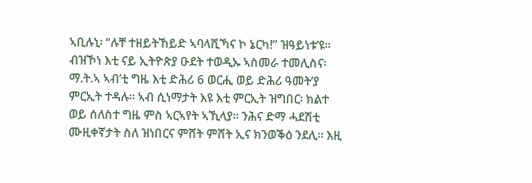ኣቢሉኒ፡ “ሉቸ ተዘይትኸይድ ኣባላሺኻና ኮ ኔርካ!” ዝዓይነቱ’ዩ።
ብዝኾነ እቲ ናይ ኢትዮጵያ ዑደት ተወዲኡ ኣስመራ ተመሊስና፡ ማ.ት.ኣ ኣብ’ቲ ግዜ እቲ ድሕሪ 6 ወርሒ ወይ ድሕሪ ዓመት’ያ ምርኢት ተዳሉ። ኣብ ሲነማታት እዩ እቲ ምርኢት ዝግበር፡ ክልተ ወይ ሰለስተ ግዜ ምስ ኣርኣየት ኣኺላያ። ንሕና ድማ ሓደሽቲ ሙዚቀኛታት ስለ ዝነበርና ምሸት ምሸት ኢና ክንወቕዕ ንደሊ። እዚ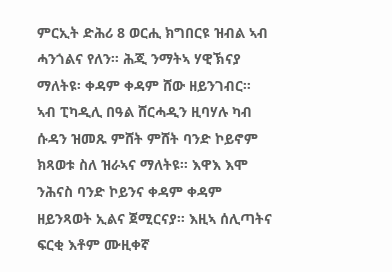ምርኢት ድሕሪ 8 ወርሒ ክግበርዩ ዝብል ኣብ ሓንጎልና የለን። ሕጂ ንማትኣ ሃዊኽናያ ማለትዩ፡ ቀዳም ቀዳም ሸው ዘይንገብር። ኣብ ፒካዲሊ በዓል ሸርሓዲን ዚባሃሉ ካብ ሱዳን ዝመጹ ምሸት ምሸት ባንድ ኮይኖም ክጻወቱ ስለ ዝራኣና ማለትዩ። እዋእ እሞ ንሕናስ ባንድ ኮይንና ቀዳም ቀዳም ዘይንጻወት ኢልና ጀሚርናያ። እዚኣ ሰሊጣትና ፍርቂ እቶም ሙዚቀኛ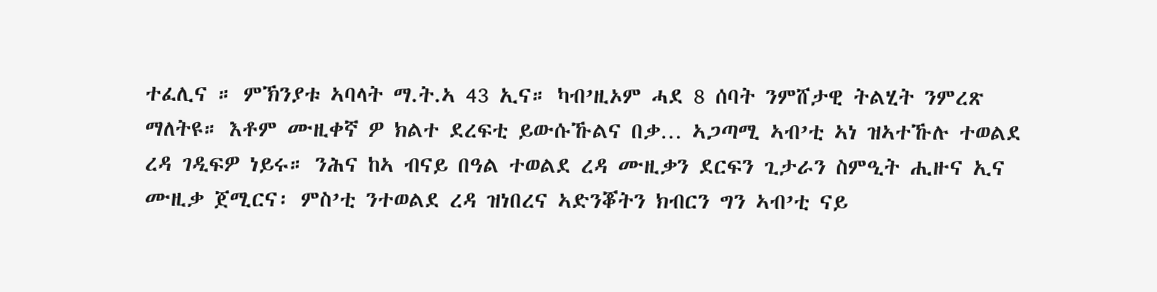ተፈሊና ። ምኽንያቱ ኣባላት ማ.ት.ኣ 43 ኢና። ካብ’ዚኦም ሓደ 8 ሰባት ንምሸታዊ ትልሂት ንምረጽ ማለትዩ። እቶም ሙዚቀኛ ዎ ክልተ ደረፍቲ ይውሱኹልና በቃ… ኣጋጣሚ ኣብ’ቲ ኣነ ዝኣተኹሉ ተወልደ ረዳ ገዲፍዎ ነይሩ። ንሕና ከኣ ብናይ በዓል ተወልደ ረዳ ሙዚቃን ደርፍን ጊታራን ስምዒት ሒዙና ኢና ሙዚቃ ጀሚርና፡ ምስ’ቲ ንተወልደ ረዳ ዝነበረና ኣድንቖትን ክብርን ግን ኣብ’ቲ ናይ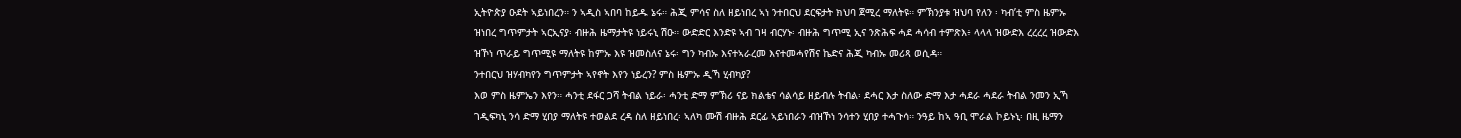ኢትዮጵያ ዑደት ኣይነበረን። ን ኣዲስ ኣበባ ከይዱ ኔሩ። ሕጂ ምሳና ስለ ዘይነበረ ኣነ ንተበርህ ደርፍታት ክህባ ጀሚረ ማለትዩ። ምኽንያቱ ዝህባ የለን ፡ ካብ’ቲ ምስ ዜምኡ ዝነበረ ግጥምታት ኣርኢናያ፡ ብዙሕ ዜማታትዩ ነይሩኒ ሽዑ። ውድድር እንድዩ ኣብ ገዛ ብርሃኑ፡ ብዙሕ ግጥሚ ኢና ንጽሕፍ ሓደ ሓሳብ ተምጽእ፥ ላላላ ዝውድእ ረረረረ ዝውድእ ዝኾነ ጥራይ ግጥሚዩ ማለትዩ ከምኡ እዩ ዝመስለና ኔሩ፡ ግን ካብኡ እናተኣራረመ እናተመሓየሽና ኬድና ሕጂ ካብኡ መሪጻ ወሲዳ።
ንተበርህ ዝሃብካየን ግጥምታት ኣየኖት እየን ነይረን? ምስ ዜምኡ ዲኻ ሂብካያ?
እወ ምስ ዜምኤን እየን። ሓንቲ ደፋር ጋሻ ትብል ነይራ፡ ሓንቲ ድማ ምኽሪ ናይ ክልቴና ሳልሳይ ዘይብሉ ትብል፡ ደሓር እታ ስለው ድማ እታ ሓደራ ሓደራ ትብል ንመን ኢኻ ገዲፍካኒ ንሳ ድማ ሂበያ ማለትዩ ተወልደ ረዳ ስለ ዘይነበረ፡ ኣለካ ሙሽ ብዙሕ ደርፊ ኣይነበራን ብዝኾነ ንሳተን ሂበያ ተሓጉሳ። ንዓይ ከኣ ዓቢ ሞራል ኮይኑኒ፡ በዚ ዜማን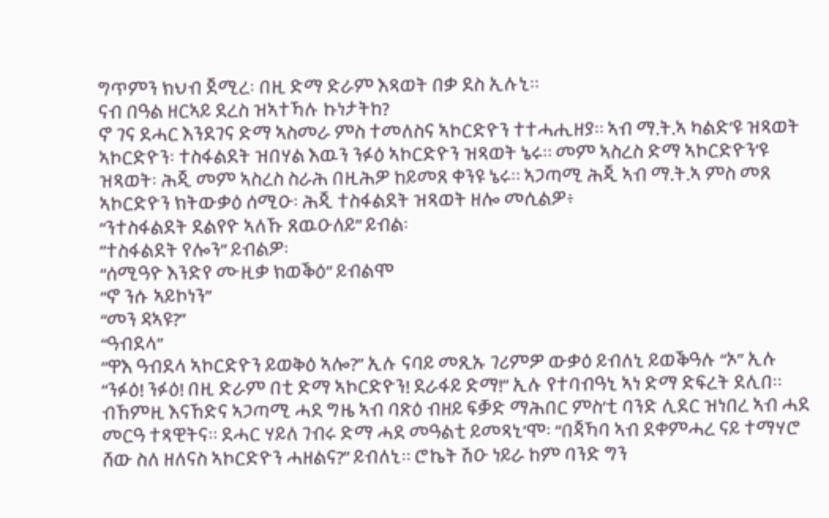ግጥምን ክህብ ጀሚረ፡ በዚ ድማ ድራም እጻወት በቃ ደስ ኢሉኒ።
ናብ በዓል ዘርኣይ ደረስ ዝኣተኻሉ ኩነታትከ?
ኖ ገና ደሓር እንደገና ድማ ኣስመራ ምስ ተመለስና ኣኮርድዮን ተተሓሒዘያ። ኣብ ማ.ት.ኣ ካልድ’ዩ ዝጻወት ኣኮርድዮን፡ ተስፋልደት ዝበሃል እዉን ንፉዕ ኣኮርድዮን ዝጻወት ኔሩ። መም ኣስረስ ድማ ኣኮርድዮን’ዩ ዝጻወት፡ ሕጂ መም ኣስረስ ስራሕ በዚሕዎ ከይመጸ ቀንዩ ኔሩ። ኣጋጣሚ ሕጂ ኣብ ማ.ት.ኣ ምስ መጸ ኣኮርድዮን ክትውቃዕ ሰሚዑ፡ ሕጂ ተስፋልደት ዝጻወት ዘሎ መሲልዎ፥
“ንተስፋልደት ደልየዮ ኣለኹ ጸዉዑለይ” ይብል፡
”ተስፋልደት የሎን” ይብልዎ፡
“ሰሚዓዮ እንድየ ሙዚቃ ክወቕዕ” ይብልሞ
“ኖ ንሱ ኣይኮነን”
“መን ዳኣዩ?”
“ዓብደላ”
“ዋእ ዓብደላ ኣኮርድዮን ይወቅዕ ኣሎ?” ኢሉ ናባይ መጺኡ ገሪምዎ ውቃዕ ይብለኒ ይወቕዓሉ “ኦ” ኢሉ “ንፉዕ! ንፉዕ! በዚ ድራም በቲ ድማ ኣኮርድዮን! ደራፋይ ድማ!” ኢሉ የተባብዓኒ ኣነ ድማ ድፍረት ደሊበ። ብኸምዚ እናኸድና ኣጋጣሚ ሓደ ግዜ ኣብ ባጽዕ ብዘይ ፍቓድ ማሕበር ምስ’ቲ ባንድ ሊደር ዝነበረ ኣብ ሓደ መርዓ ተጻዊትና። ደሓር ሃይለ ገብሩ ድማ ሓደ መዓልቲ ይመጻኒ’ሞ፡ “በጃኻባ ኣብ ደቀምሓረ ናይ ተማሃሮ ሸው ስለ ዘለናስ ኣኮርድዮን ሓዘልና?” ይብለኒ። ሮኬት ሽዑ ነይራ ከም ባንድ ግን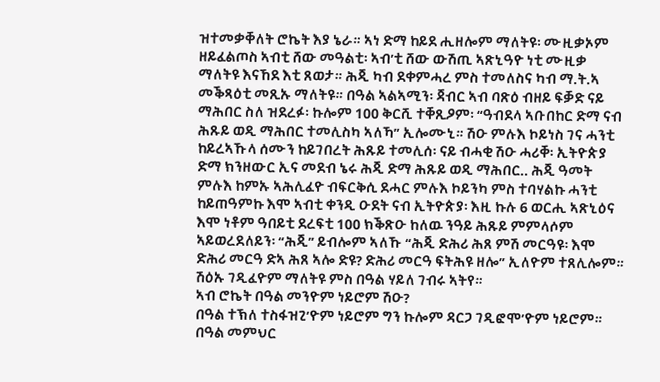ዝተመቃቐለት ሮኬት እያ ኔራ። ኣነ ድማ ከይደ ሒዘሎም ማለትዩ፡ ሙዚቃኦም ዘይፈልጦስ ኣብቲ ሸው መዓልቲ፡ ኣብ’ቲ ሸው ውሽጢ ኣጽኒዓዮ ነቲ ሙዚቃ ማለትዩ እናኸደ እቲ ጸወታ። ሕጂ ካብ ደቀምሓረ ምስ ተመለስና ካብ ማ.ት.ኣ መቕጻዕቲ መጺኡ ማለትዩ። በዓል ኣልኣሚን፡ ጃብር ኣብ ባጽዕ ብዘይ ፍቓድ ናይ ማሕበር ስለ ዝደረፉ፡ ኩሎም 100 ቅርሺ ተቐጺዖም፡ “ዓብደላ ኣቡበከር ድማ ናብ ሕጹይ ወዲ ማሕበር ተመሊስካ ኣለኻ” ኢሎሙኒ። ሽዑ ምሉእ ኮይነስ ገና ሓንቲ ከይረኣኹላ ሰሙን ከይገበረት ሕጹይ ተመሊሰ፡ ናይ ብሓቂ ሽዑ ሓሪቐ፡ ኢትዮጵያ ድማ ክንዘውር ኢና መደብ ኔሩ ሕጂ ድማ ሕጹይ ወዲ ማሕበር.. ሕጂ ዓመት ምሉእ ከምኡ ኣሕሊፈዮ ብፍርቅሲ ደሓር ምሉእ ኮይንካ ምስ ተባሃልኩ ሓንቲ ከይጠዓምኩ እሞ ኣብቲ ቀንዲ ዑደት ናብ ኢትዮጵያ፡ እዚ ኩሉ 6 ወርሒ ኣጽኒዕና እሞ ነቶም ዓበይቲ ደረፍቲ 100 ክቕጽዑ ከለዉ ንዓይ ሕጹይ ምምላሶም ኣይወረደለይን፡ “ሕጂ” ይብሎም ኣለኹ “ሕጂ ድሕሪ ሕጸ ምሽ መርዓዩ፡ እሞ ድሕሪ መርዓ ድኣ ሕጸ ኣሎ ድዩ? ድሕሪ መርዓ ፍትሕዩ ዘሎ” ኢለዮም ተጸሊሎም። ሽዕኡ ገዲፈዮም ማለትዩ ምስ በዓል ሃይለ ገብሩ ኣትየ።
ኣብ ሮኬት በዓል መንዮም ነይሮም ሽዑ?
በዓል ተኽለ ተስፋዝጊ’ዮም ነይሮም ግን ኩሎም ዳርጋ ገዲፎሞ’ዮም ነይሮም። በዓል መምህር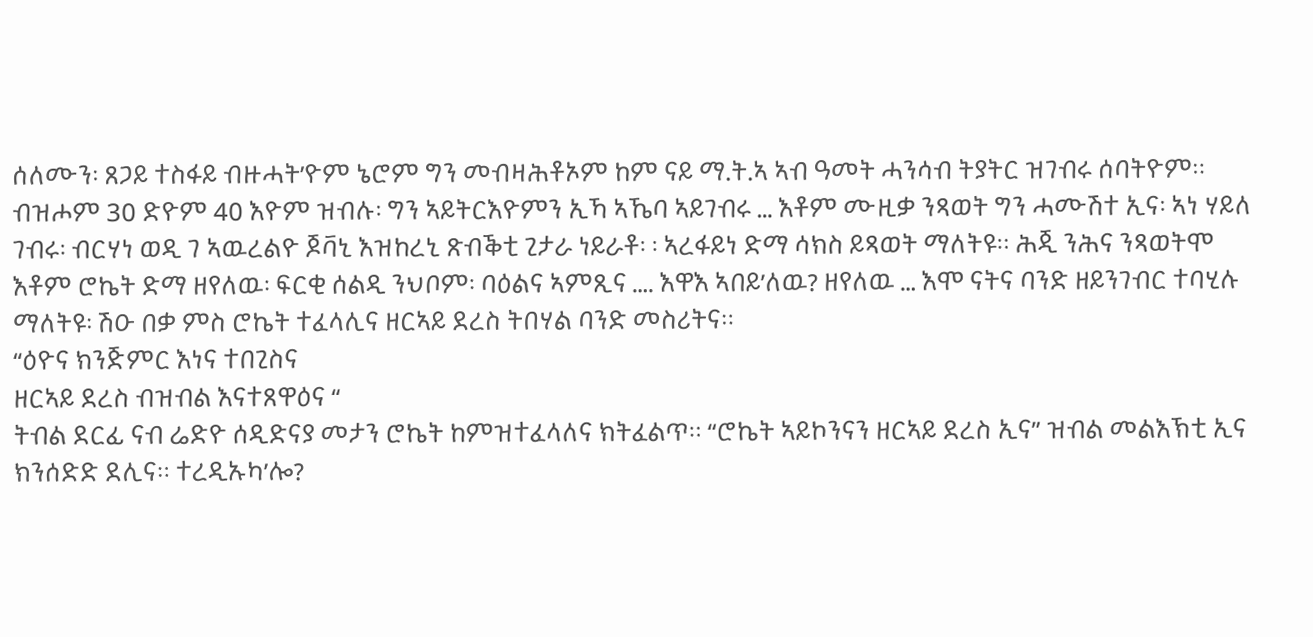ሰለሙን፡ ጸጋይ ተስፋይ ብዙሓት’ዮም ኔሮም ግን መብዛሕቶኦም ከም ናይ ማ.ት.ኣ ኣብ ዓመት ሓንሳብ ትያትር ዝገብሩ ሰባትዮም። ብዝሖም 30 ድዮም 40 እዮም ዝብሉ፡ ግን ኣይትርእዮምን ኢኻ ኣኼባ ኣይገብሩ … እቶም ሙዚቃ ንጻወት ግን ሓሙሽተ ኢና፡ ኣነ ሃይለ ገብሩ፡ ብርሃነ ወዲ ገ ኣዉረልዮ ጆቫኒ እዝከረኒ ጽብቕቲ ጊታራ ነይራቶ፡ ፡ ኣረፋይነ ድማ ሳክስ ይጻወት ማለትዩ። ሕጂ ንሕና ንጻወትሞ እቶም ሮኬት ድማ ዘየለዉ፡ ፍርቂ ሰልዲ ንህቦም፡ ባዕልና ኣምጺና …. እዋእ ኣበይ’ለዉ? ዘየለዉ … እሞ ናትና ባንድ ዘይንገብር ተባሂሉ ማለትዩ፡ ሽዑ በቃ ምስ ሮኬት ተፈላሊና ዘርኣይ ደረስ ትበሃል ባንድ መስሪትና።
“ዕዮና ክንጅምር እነና ተበጊስና
ዘርኣይ ደረስ ብዝብል እናተጸዋዕና “
ትብል ደርፊ ናብ ሬድዮ ሰዲድናያ መታን ሮኬት ከምዝተፈላለና ክትፈልጥ። “ሮኬት ኣይኮንናን ዘርኣይ ደረስ ኢና” ዝብል መልእኽቲ ኢና ክንሰድድ ደሊና። ተረዲኡካ’ሎ?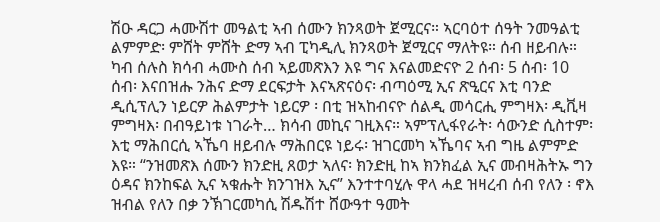ሽዑ ዳርጋ ሓሙሽተ መዓልቲ ኣብ ሰሙን ክንጻወት ጀሚርና። ኣርባዕተ ሰዓት ንመዓልቲ ልምምድ፡ ምሸት ምሸት ድማ ኣብ ፒካዲሊ ክንጻወት ጀሚርና ማለትዩ። ሰብ ዘይብሉ። ካብ ሰሉስ ክሳብ ሓሙስ ሰብ ኣይመጽእን እዩ ግና እናልመድናዮ 2 ሰብ፡ 5 ሰብ፡ 10 ሰብ፡ እናበዝሑ ንሕና ድማ ደርፍታት እናኣጽናዕና፡ ብጣዕሚ ኢና ጽዒርና እቲ ባንድ ዲሲፕሊን ነይርዎ ሕልምታት ነይርዎ ፡ በቲ ዝኣከብናዮ ሰልዲ መሳርሒ ምግዛእ፡ ዲቪዛ ምግዛእ፡ በብዓይነቱ ነገራት… ክሳብ መኪና ገዚእና። ኣምፕሊፋየራት፡ ሳውንድ ሲስተም፡ እቲ ማሕበርሲ ኣኼባ ዘይብሉ ማሕበርዩ ነይሩ፡ ዝገርመካ ኣኼባና ኣብ ግዜ ልምምድ እዩ። “ንዝመጽእ ሰሙን ክንድዚ ጸወታ ኣለና፡ ክንድዚ ከኣ ክንክፈል ኢና መብዛሕትኡ ግን ዕዳና ክንከፍል ኢና ኣቁሑት ክንገዝእ ኢና” እንተተባሂሉ ዋላ ሓደ ዝዛረብ ሰብ የለን ፡ ኖእ ዝብል የለን በቃ ንኽገርመካሲ ሽዱሽተ ሸውዓተ ዓመት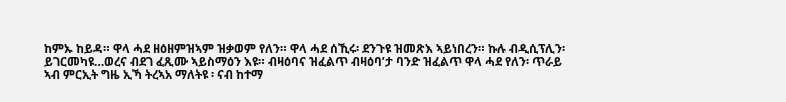ከምኡ ከይዳ። ዋላ ሓደ ዘዕዘምዝኣም ዝቃወም የለን። ዋላ ሓደ ሰኺሩ፡ ደንጉዩ ዝመጽእ ኣይነበረን። ኩሉ ብዲሲፕሊን፡ ይገርመካዩ…ወረና ብደገ ፈጺሙ ኣይስማዕን እዩ። ብዛዕባና ዝፈልጥ ብዛዕባ’ታ ባንድ ዝፈልጥ ዋላ ሓደ የለን፡ ጥራይ ኣብ ምርኢት ግዜ ኢኻ ትረኣአ ማለትዩ ፡ ናብ ከተማ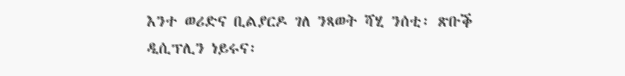እንተ ወሪድና ቢልያርዶ ገለ ንጻወት ሻሂ ንሰቲ፡ ጽቡቕ ዲሲፕሊን ነይሩና፡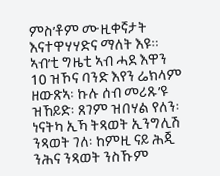ምስ’ቶም ሙዚቀኛታት እናተዋሃሃድና ማለት እዩ። ኣብ’ቲ ግዜቲ ኣብ ሓደ እዋን 10 ዝኾና ባንድ እየን ሬክላም ዘውጽኣ፡ ኩሉ ሰብ መሪጹ’ዩ ዝኸይድ፡ ጸገም ዝበሃል የለን፡ ነናትካ ኢኻ ትጻወት ኢንግሊሽ ንጻወት ገለ፡ ከምዚ ናይ ሕጂ ንሕና ንጻወት ንስኹም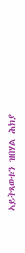ኣይትጻወቱን ዝበሃል ሕክያ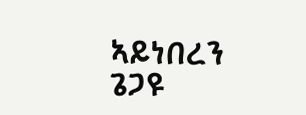ኣይነበረን ጌጋዩ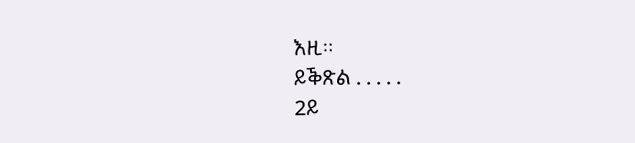እዚ።
ይቕጽል . . . . .
2ይ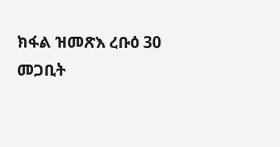ክፋል ዝመጽእ ረቡዕ 30 መጋቢት